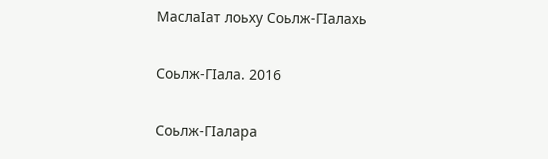МаслаIат лоьху Соьлж-ГIалахь

Соьлж-ГIала. 2016

Соьлж-ГIалара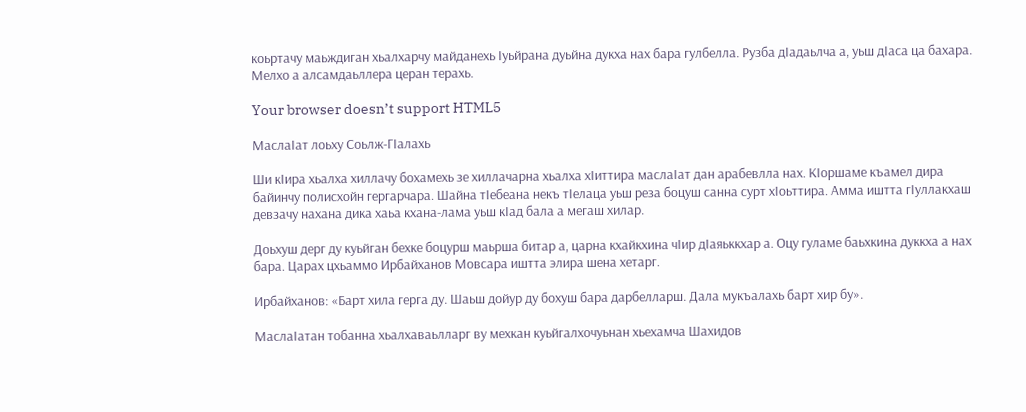коьртачу маьждиган хьалхарчу майданехь Iуьйрана дуьйна дукха нах бара гулбелла. Рузба дIадаьлча а, уьш дIаса ца бахара. Мелхо а алсамдаьллера церан терахь.

Your browser doesn’t support HTML5

МаслаIат лоьху Соьлж-ГIалахь

Ши кIира хьалха хиллачу бохамехь зе хиллачарна хьалха хIиттира маслаIат дан арабевлла нах. КIоршаме къамел дира байинчу полисхойн гергарчара. Шайна тIебеана некъ тIелаца уьш реза боцуш санна сурт хIоьттира. Амма иштта гIуллакхаш девзачу нахана дика хаьа кхана-лама уьш кIад бала а мегаш хилар.

Доьхуш дерг ду куьйган бехке боцурш маьрша битар а, царна кхайкхина чIир дIаяьккхар а. Оцу гуламе баьхкина дуккха а нах бара. Царах цхьаммо Ирбайханов Мовсара иштта элира шена хетарг.

Ирбайханов: «Барт хила герга ду. Шаьш дойур ду бохуш бара дарбелларш. Дала мукъалахь барт хир бу».

МаслаIатан тобанна хьалхаваьлларг ву мехкан куьйгалхочуьнан хьехамча Шахидов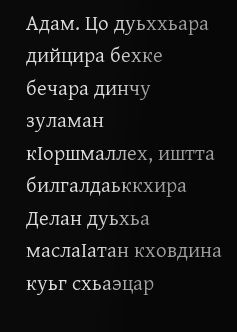Адам. Цо дуьххьара дийцира бехке бечара динчу зуламан кIоршмаллех, иштта билгалдаьккхира Делан дуьхьа маслаIатан кховдина куьг схьаэцар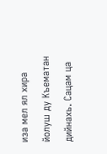иза мел ял хира йолуш ду Къематан дийнахь. Сацам ца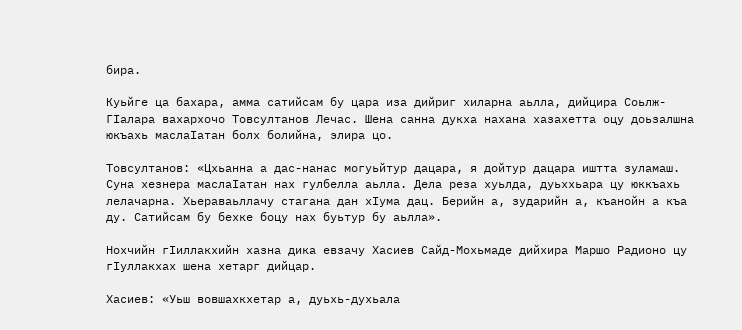бира.

Куьйге ца бахара, амма сатийсам бу цара иза дийриг хиларна аьлла, дийцира Соьлж-ГIалара вахархочо Товсултанов Лечас. Шена санна дукха нахана хазахетта оцу доьзалшна юкъахь маслаIатан болх болийна, элира цо.

Товсултанов: «Цхьанна а дас-нанас могуьйтур дацара, я дойтур дацара иштта зуламаш. Суна хезнера маслаIатан нах гулбелла аьлла. Дела реза хуьлда, дуьххьара цу юккъахь лелачарна. Хьераваьллачу стагана дан хIума дац. Берийн а, зударийн а, къанойн а къа ду. Сатийсам бу бехке боцу нах буьтур бу аьлла».

Нохчийн гIиллакхийн хазна дика евзачу Хасиев Сайд-Мохьмаде дийхира Маршо Радионо цу гIуллакхах шена хетарг дийцар.

Хасиев: «Уьш вовшахкхетар а, дуьхь-духьала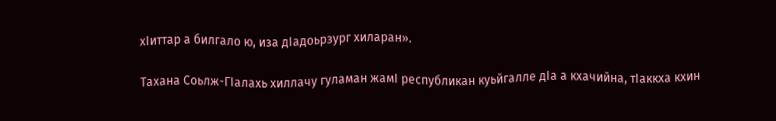хIиттар а билгало ю, иза дIадоьрзург хиларан».

Тахана Соьлж-ГIалахь хиллачу гуламан жамI республикан куьйгалле дIа а кхачийна, тIаккха кхин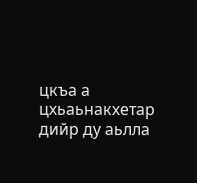цкъа а цхьаьнакхетар дийр ду аьлла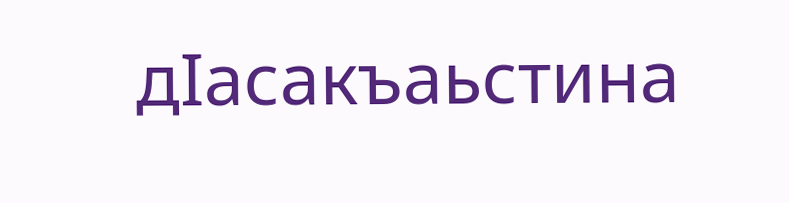дIасакъаьстина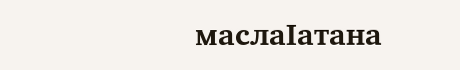маслаIатана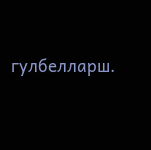гулбелларш.